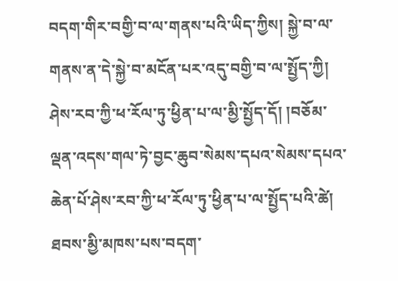བདག་གིར་བགྱི་བ་ལ་གནས་པའི་ཡིད་ཀྱིས། སྐྱེ་བ་ལ་གནས་ན་དེ་སྐྱེ་བ་མངོན་པར་འདུ་བགྱི་བ་ལ་སྤྱོད་ཀྱི། ཤེས་རབ་ཀྱི་ཕ་རོལ་ཏུ་ཕྱིན་པ་ལ་མྱི་སྤྱོད་དོ། །བཅོམ་ལྡན་འདས་གལ་ཏེ་བྱང་ཆུབ་སེམས་དཔའ་སེམས་དཔའ་ཆེན་པོ་ཤེས་རབ་ཀྱི་ཕ་རོལ་ཏུ་ཕྱིན་པ་ལ་སྤྱོད་པའི་ཚེ། ཐབས་མྱི་མཁས་པས་བདག་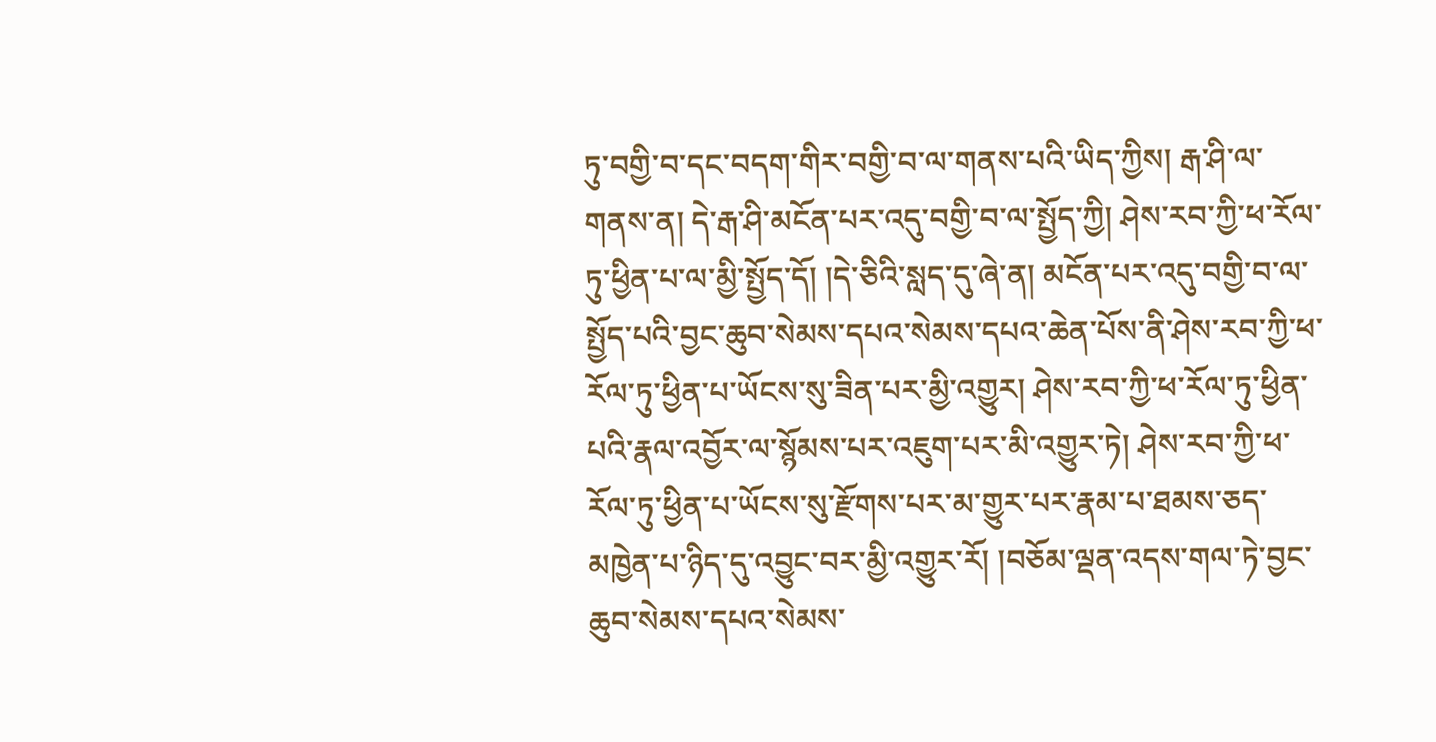ཏུ་བགྱི་བ་དང་བདག་གིར་བགྱི་བ་ལ་གནས་པའི་ཡིད་ཀྱིས། རྒ་ཤི་ལ་གནས་ན། དེ་རྒ་ཤི་མངོན་པར་འདུ་བགྱི་བ་ལ་སྤྱོད་ཀྱི། ཤེས་རབ་ཀྱི་ཕ་རོལ་ཏུ་ཕྱིན་པ་ལ་མྱི་སྤྱོད་དོ། །དེ་ཅིའི་སླད་དུ་ཞེ་ན། མངོན་པར་འདུ་བགྱི་བ་ལ་སྤྱོད་པའི་བྱང་ཆུབ་སེམས་དཔའ་སེམས་དཔའ་ཆེན་པོས་ནི་ཤེས་རབ་ཀྱི་ཕ་རོལ་ཏུ་ཕྱིན་པ་ཡོངས་སུ་ཟིན་པར་མྱི་འགྱུར། ཤེས་རབ་ཀྱི་ཕ་རོལ་ཏུ་ཕྱིན་པའི་རྣལ་འབྱོར་ལ་སྙོམས་པར་འཇུག་པར་མི་འགྱུར་ཏེ། ཤེས་རབ་ཀྱི་ཕ་རོལ་ཏུ་ཕྱིན་པ་ཡོངས་སུ་རྫོགས་པར་མ་གྱུར་པར་རྣམ་པ་ཐམས་ཅད་མཁྱེན་པ་ཉིད་དུ་འབྱུང་བར་མྱི་འགྱུར་རོ། །བཅོམ་ལྡན་འདས་གལ་ཏེ་བྱང་ཆུབ་སེམས་དཔའ་སེམས་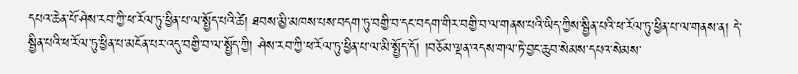དཔའ་ཆེན་པོ་ཤེས་རབ་ཀྱི་ཕ་རོལ་ཏུ་ཕྱིན་པ་ལ་སྤྱོད་པའི་ཚེ། ཐབས་མྱི་མཁས་པས་བདག་ཏུ་བགྱི་བ་དང་བདག་གིར་བགྱི་བ་ལ་གནས་པའི་ཡིད་ཀྱིས་སྦྱིན་པའི་ཕ་རོལ་ཏུ་ཕྱིན་པ་ལ་གནས་ན། དེ་སྦྱིན་པའི་ཕ་རོལ་ཏུ་ཕྱིན་པ་མངོན་པར་འདུ་བགྱི་བ་ལ་སྤྱོད་ཀྱི། ཤེས་རབ་ཀྱི་ཕ་རོལ་ཏུ་ཕྱིན་པ་ལ་མི་སྤྱོད་དོ། །བཅོམ་ལྡན་འདས་གལ་ཏེ་བྱང་ཆུབ་སེམས་དཔའ་སེམས་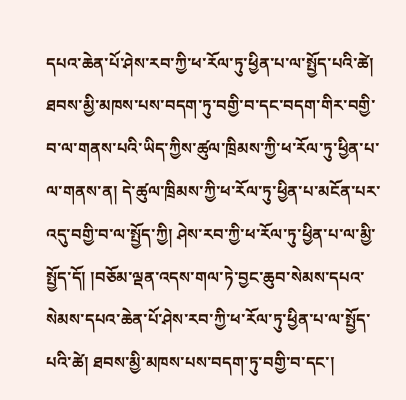དཔའ་ཆེན་པོ་ཤེས་རབ་ཀྱི་ཕ་རོལ་ཏུ་ཕྱིན་པ་ལ་སྤྱོད་པའི་ཚེ། ཐབས་མྱི་མཁས་པས་བདག་ཏུ་བགྱི་བ་དང་བདག་གིར་བགྱི་བ་ལ་གནས་པའི་ཡིད་ཀྱིས་ཚུལ་ཁྲིམས་ཀྱི་ཕ་རོལ་ཏུ་ཕྱིན་པ་ལ་གནས་ན། དེ་ཚུལ་ཁྲིམས་ཀྱི་ཕ་རོལ་ཏུ་ཕྱིན་པ་མངོན་པར་འདུ་བགྱི་བ་ལ་སྤྱོད་ཀྱི། ཤེས་རབ་ཀྱི་ཕ་རོལ་ཏུ་ཕྱིན་པ་ལ་མྱི་སྤྱོད་དོ། །བཅོམ་ལྡན་འདས་གལ་ཏེ་བྱང་ཆུབ་སེམས་དཔའ་སེམས་དཔའ་ཆེན་པོ་ཤེས་རབ་ཀྱི་ཕ་རོལ་ཏུ་ཕྱིན་པ་ལ་སྤྱོད་པའི་ཚེ། ཐབས་མྱི་མཁས་པས་བདག་ཏུ་བགྱི་བ་དང་།